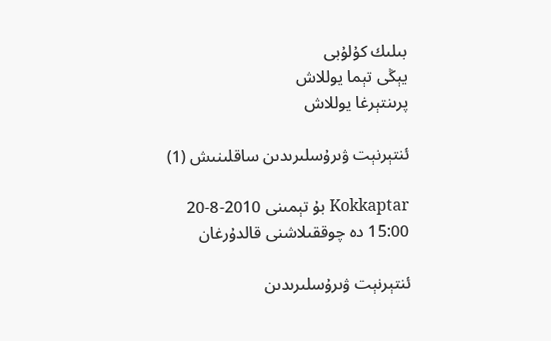بىلىك كۇلۇبى
يېڭى تېما يوللاش
پرىنتېرغا يوللاش

ئنتېرنېت ۋىرۇسلىرىدىن ساقلىنىش (1)

Kokkaptar بۇ تېمىنى 2010-8-20 15:00 دە چوققىلاشنى قالدۇرغان

ئنتېرنېت ۋىرۇسلىرىدىن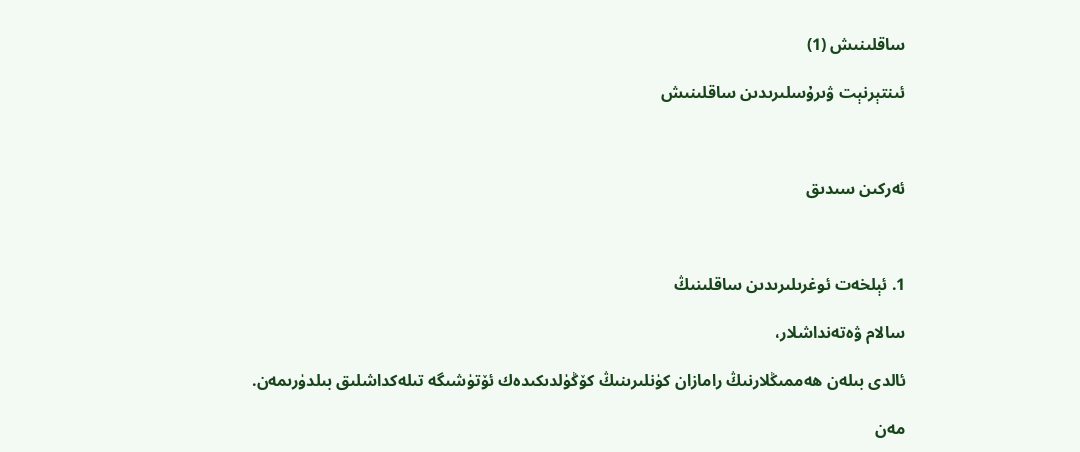ساقلىنىش (1)

ئىنتېرنېت ۋىرۇسلىرىدىن ساقلىنىش



ئەركىن سىدىق



1. ئېلخەت ئوغرىلىرىدىن ساقلىنىڭ

سالام ۋەتەنداشلار،

ئالدى بىلەن ھەممىڭلارنىڭ رامازان كۈنلىرىنىڭ كۆڭۈلدىكىدەك ئۆتۈشىگە تىلەكداشلىق بىلدۈرىمەن.

مەن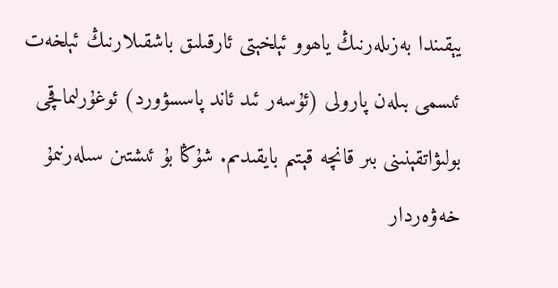يېقىندا بەزىلەرنىڭ ياھوو ئېلخېتى ئارقىلىق باشقىلارنىڭ ئېلخەت ئىسمى بىلەن پارولى (ئۇسەر ئىد ئاند پاسسۋورد) ئوغۇرلىماقچى بولىۋاتقېنىنى بىر قانچە قېتىم بايقىدىم. شۇڭا بۇ ئىشتىن سىلەرنىمۇ خەۋەردار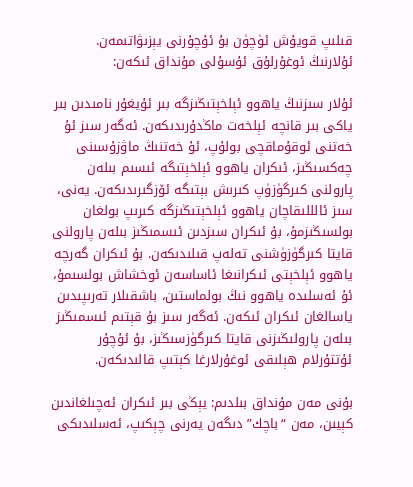قىلىپ قويۇش ئۈچۈن بۇ ئۇچۇرنى يېزىۋاتىمەن. ئۇلارنىڭ ئوغۇرلۇق ئۇسۇلى مۇنداق ئىكەن:

ئۇلار سىزنىڭ ياھوو ئېلخېتىڭىزگە بىر ئۇيغۇر نامىدىن بىر ياكى بىر قانچە ئېلخەت ماڭدۇرىدىكەن. ئەگەر سىز ئۇ خەتنى ئوقۇماقچى بولۇپ، ئۇ خەتنىڭ ماۋزۇسىنى چەكسىڭىز، ئىكران ياھوو ئېلخېتىگە ئىسىم بىلەن پارولنى كىرگۈزۈپ كىرىش بېتىگە ئۆزگىرىدىكەن. يەنى، سىز ئالللىقاچان ياھوو ئېلخېتىڭىزگە كىرىپ بولغان بولسىڭىزمۇ، بۇ ئىكران سىزدىن ئىسمىڭىز بىلەن پارولنى قايتا كىرگۈزۈشنى تەلەپ قىلىدىكەن. بۇ ئىكران گەرچە ياھوو ئېلخېتى ئىكرانىغا ئاساسەن ئوخشاش بولسىمۇ، ئۇ ئەسلىدە ياھوو نىڭ بولماستىن، باشقىلار تەرىپىدىن ياسالغان ئىكران ئىكەن. ئەگەر سىز بۇ قېتىم ئىسمىڭىز بىلەن پارولىڭىزنى قايتا كىرگۈزسىڭىز، بۇ ئۇچۇر ئۇتتۇرلام ھېلىقى ئوغۇرلارغا كېتىپ قالىدىكەن.

بۇنى مەن مۇنداق بىلدىم: يېڭى بىر ئىكران ئەچىلغاندىن كېيىن، مەن “باچك” دىگەن يەرنى چېكىپ، ئەسلىدىكى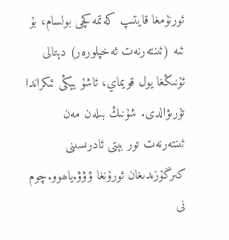ئورنۇمغا قايتىپ كەتمەكچى بولسام، بۇ ئىە (ئىنتەرنەت ئەخپلورەر) دېتالى ئۇنىڭغا يول قويماي، ئاشۇ يېڭى ئىكراندا تۇرىۋالدى. شۇنىڭ بىلەن مەن ئىنتەرنەت تور بېتى ئادرىسىنى كىرگۇزىدىغان ئورۇنغا ۋۋۋ.ياھوو.چوم نى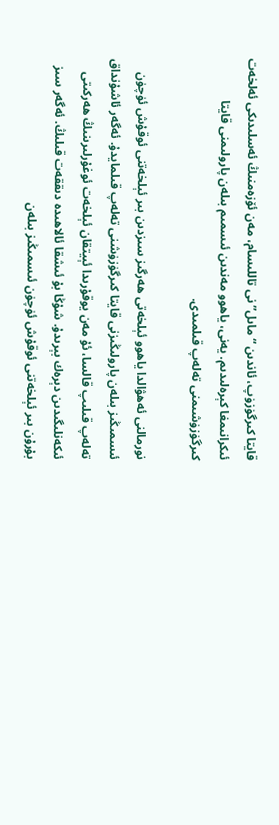قايتا كىرگۈزۈپ، ئاندىن “ماىل” نى تاللىسام، مەن ئۆزەمنىڭ ئەسلىدىكى ئەلخەت ئىكرانىمغا كېرەلىدىم. يەنى، ياھوو مەندىن ئىسمىم بىلەن پارولىمنى قايتا كىرگۈزۈشىمنى تەلەپ قىلمىدى.

نورمالنى ئەھۋالدا ياھوو ئېلخەتى ھەرگىز سىزدىن بىر ئېلخەتنى ئوقۇش ئۈچۈن ئىسمىڭىز بىلەن پارولىڭىزنى قايتا كىرگۈزۈشنى تەلەپ قىلمايدۇ. ئەگەر ئاشۇنداق تەلەپ قىلىپ قالسا، ئۇ مەن يوقۇرىدا ئېيتقان ئېلخەت ئوغۇرلىرىنىڭ ھەركىتى ئىكەنلىگىدىن دېرەك بېرىدۇ. شۇڭا بۇ ئىشقا ئالاھىدە دىققەت قىلىڭ. ئەگەر سىز بۇرۇن بىر ئېلخەتنى ئوقۇش ئۈچۈن ئىسمىڭىز بىلەن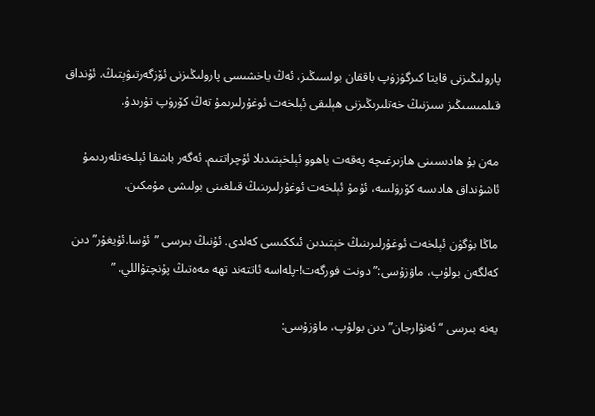پارولىڭىزنى قايتا كىرگۈزۈپ باققان بولسىڭىز، ئەڭ ياخشىسى پارولىڭىزنى ئۆزگەرتىۋېتىڭ. ئۇنداق قىلمىسىڭىز سىزنىڭ خەتلىرىڭىزنى ھېلىقى ئېلخەت ئوغۇرلىرىمۇ تەڭ كۆرۈپ تۇرىدۇ.

مەن بۇ ھادىسىنى ھازىرغىچە پەقەت ياھوو ئېلخېتىدىلا ئۇچراتتىم. ئەگەر باشقا ئېلخەتلەردىمۇ ئاشۇنداق ھادىسە كۆرۈلسە، ئۇمۇ ئېلخەت ئوغۇرلىرىنىڭ قىلغىنى بولىشى مۇمكىن.

ماڭا بۈگۈن ئېلخەت ئوغۇرلىرىنىڭ خېتىدىن ئىككىسى كەلدى. ئۇنىڭ بىرسى ”ئۇسا.ئۇيغۇر” دىن كەلگەن بولۇپ، ماۋزۇسى:”دونت فورگەت!-پلەاسە ئاتتەند تھە مەەتىڭ پۇنچتۇاللي. ”

يەنە بىرسى “ئەنۋارجان” دىن بولۇپ، ماۋزۇسى: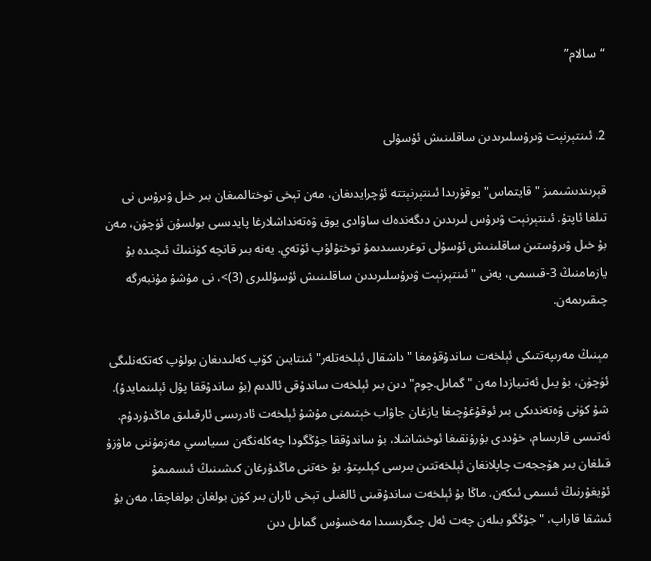“سالام”


2. ئىنتېرنېت ۋىرۇسلىرىدىن ساقلىنىش ئۇسۇلى

قېرىندىشىمىز "قايتماس" يوقۇرىدا ئىنتېرنېتتە ئۇچرايدىغان، مەن تېخى توختالمىغان بىر خىل ۋىرۇس نى تىلغا ئاپتۇ. ئىنتېرنېت ۋىرۇس لىرىدىن دىگەندەك ساۋادى يوق ۋەتەنداشلارغا پايدىسى بولسۇن ئۈچۈن، مەن بۇ خىل ۋىرۇستىن ساقلىنىش ئۇسۇلى توغرىسىدىمۇ توختۇلۇپ ئۆتەي. يەنە بىر قانچە كۈننىڭ ئىچىدە بۇ يازمامنىڭ 3-قىسمى، يەنى "ئىنتېرنېت ۋىرۇسلىرىدىن ساقلىنىش ئۇسۇللىرى (3)>، نى مۇشۇ مۇنبەرگە چىقىرىمەن.

مېنىڭ مەرىپەتتىكى ئېلخەت ساندۇقۇمغا "داشقال ئېلخەتلەر" ئىنتايىن كۆپ كەلىدىغان بولۇپ كەتكەنلىگى ئۈچۈن، بۇ يىل ئەتىيازدا مەن "گماىل.چوم" دىن بىر ئېلخەت ساندۇقى ئالدىم (بۇ ساندۇققا پۇل ئېلىنمايدۇ). شۇ كۈنى ۋەتەندىكى بىر ئوقۇغۇچىغا يازغان جاۋاب خېتىمنى مۇشۇ ئېلخەت ئادرىسى ئارقىلىق ماڭدۇردۇم. ئەتىسى قارىسام، خۇددى بۇرۇنقىغا ئوخشاشلا، بۇ ساندۇققا جۇڭگودا چەكلەنگەن سىياسىي مەزمۇننى ماۋزۇ قىلغان بىر ھۆججەت چاپلانغان ئېلخەتتىن بىرسى كېلىپتۇ. بۇ خەتنى ماڭدۇرغان كىشىنىڭ ئىسمىمۇ ئۇيغۇرنىڭ ئىسمى ئىكەن. ماڭا بۇ ئېلخەت ساندۇقىنى ئالغىلى تېخى ئاران بىر كۈن بولغان بولغاچقا، مەن بۇ ئىشقا قاراپ، "جۇڭگو بىلەن چەت ئەل چىگرىسىدا مەخسۇس گماىل دىن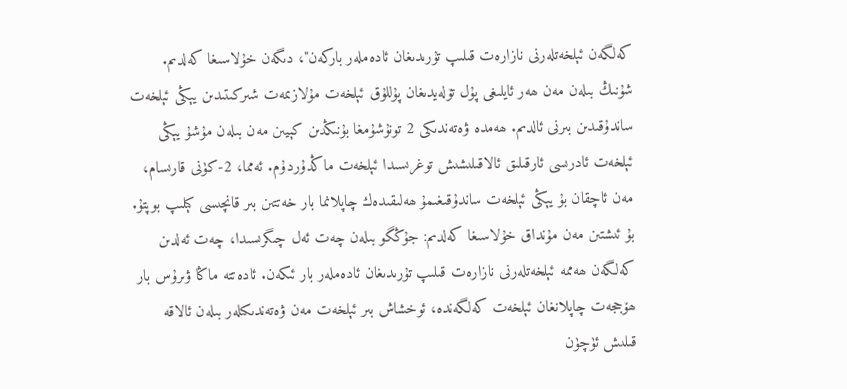كەلگەن ئېلخەتلەرنى نازارەت قىلىپ تۇرىدىغان ئادەملەر باركەن"، دىگەن خۇلاسىغا كەلدىم. شۇنىڭ بىلەن مەن ھەر ئايلىغى پۇل تۆلەيدىغان پۇللۇق ئېلخەت مۇلازىمەت شىركىتىدىن يېڭى ئېلخەت ساندۇقىدىن بىرنى ئالدىم. ھەمدە ۋەتەندىكى 2 تونۇشۇمغا بۇنىڭدىن كېيىن مەن بىلەن مۇشۇ يېڭى ئېلخەت ئادرىسى ئارقىلىق ئالاقىلىشىش توغرىسىدا ئېلخەت ماڭدۇردۇم. ئەمما، 2-كۈنى قارىسام، مەن ئاچقان بۇ يېڭى ئېلخەت ساندۇقىغىمۇ ھەلىقىدەك چاپلانما بار خەتتىن بىر قانچىسى كېلىپ بوپتۇ. بۇ ئىشتىن مەن مۇنداق خۇلاسىغا كەلدىم: جۇڭگو بىلەن چەت ئەل چىگرىسىدا، چەت ئەلدىن كەلگەن ھەممە ئېلخەتلەرنى نازارەت قىلىپ تۇرىدىغان ئادەملەر بار ئىكەن. ئادەتتە ماڭا ۋىرۇس بار ھۆججەت چاپلانغان ئېلخەت كەلگەندە، ئوخشاش بىر ئېلخەت مەن ۋەتەندىكىلەر بىلەن ئالاقە قىلىش ئۈچۈن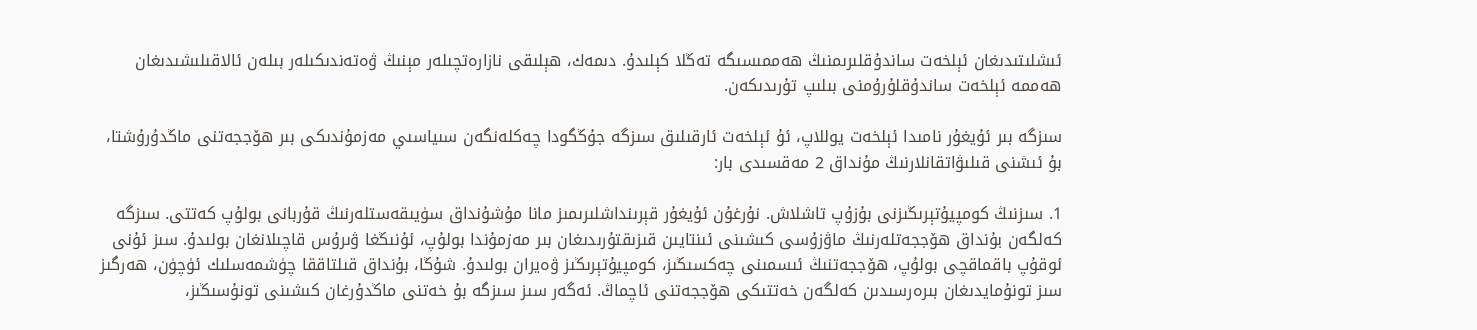ئىشلىتىدىغان ئېلخەت ساندۇقلىرىمنىڭ ھەممىسىگە تەڭلا كېلىدۇ. دىمەك، ھېلىقى نازارەتچىلەر مېنىڭ ۋەتەندىكىلەر بىلەن ئالاقىلىشىدىغان ھەممە ئېلخەت ساندۇقلۇرۇمنى بىلىپ تۇرىدىكەن.

سىزگە بىر ئۇيغۇر نامىدا ئېلخەت يوللاپ، ئۇ ئېلخەت ئارقىلىق سىزگە جۇڭگودا چەكلەنگەن سىياسىي مەزمۇندىكى بىر ھۆججەتنى ماڭدۇرۇشتا، بۇ ئىشنى قىلىۋاتقانلارنىڭ مۇنداق 2 مەقسىدى بار:

1. سىزنىڭ كومپيۇتېرىڭىزنى بۇزۇپ تاشلاش. نۇرغۇن ئۇيغۇر قېرىنداشلىرىمىز مانا مۇشۇنداق سۈيىقەستلەرنىڭ قۇربانى بولۇپ كەتتى. سىزگە كەلگەن بۇنداق ھۆججەتلەرنىڭ ماۋزۇسى كىشىنى ئىنتايىن قىزىقتۇرىدىغان بىر مەزمۇندا بولۇپ، ئۇنىڭغا ۋىرۇس قاچىلانغان بولىدۇ. سىز ئۇنى ئوقۇپ باقماقچى بولۇپ، ھۆججەتنىڭ ئىسمىنى چەكسىڭىز، كومپيۇتېرىڭىز ۋەيران بولىدۇ. شۇڭا، بۇنداق قىلتاققا چۈشمەسلىك ئۈچۈن، ھەرگىز سىز تونۇمايدىغان بىرەرسىدىن كەلگەن خەتتىكى ھۆججەتنى ئاچماڭ. ئەگەر سىز سىزگە بۇ خەتنى ماڭدۇرغان كىشىنى تونۇسىڭىز،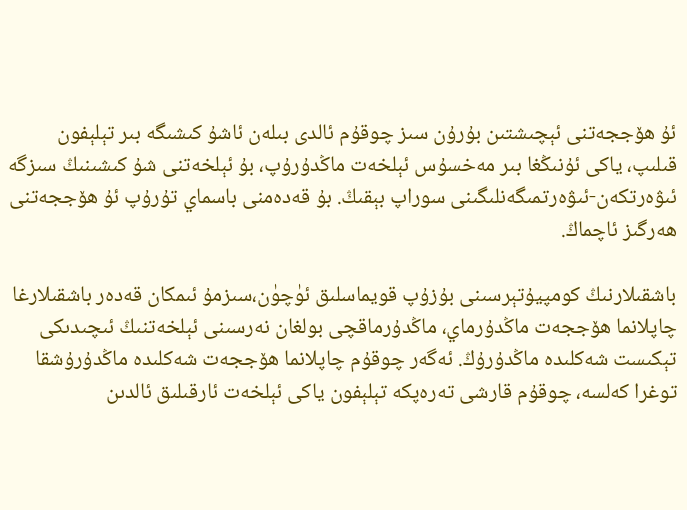ئۇ ھۆججەتنى ئېچىشتىن بۇرۇن سىز چوقۇم ئالدى بىلەن ئاشۇ كىشىگە بىر تېلېفون قىلىپ، ياكى ئۇنىڭغا بىر مەخسۇس ئېلخەت ماڭدۇرۇپ، بۇ ئېلخەتنى شۇ كىشىنىڭ سىزگە ئىۋەرتكەن-ئىۋەرتمىگەنلىگىنى سوراپ بېقىڭ. بۇ قەدەمنى باسماي تۇرۇپ ئۇ ھۆججەتنى ھەرگىز ئاچماڭ.

باشقىلارنىڭ كومپيۇتېرسىنى بۇزۇپ قويماسلىق ئۈچۈن،سىزمۇ ئىمكان قەدەر باشقىلارغا چاپلانما ھۆججەت ماڭدۇرماي، ماڭدۇرماقچى بولغان نەرسىنى ئېلخەتنىڭ ئىچىدىكى تېكىست شەكلىدە ماڭدۇرۇڭ. ئەگەر چوقۇم چاپلانما ھۆججەت شەكلىدە ماڭدۇرۇشقا توغرا كەلسە، چوقۇم قارشى تەرەپكە تېلېفون ياكى ئېلخەت ئارقىلىق ئالدىن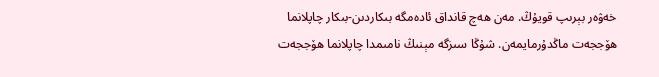خەۋەر بېرىپ قويۇڭ. مەن ھەچ قانداق ئادەمگە بىكاردىن-بىكار چاپلانما ھۆججەت ماڭدۇرمايمەن. شۇڭا سىزگە مېنىڭ نامىمدا چاپلانما ھۆججەت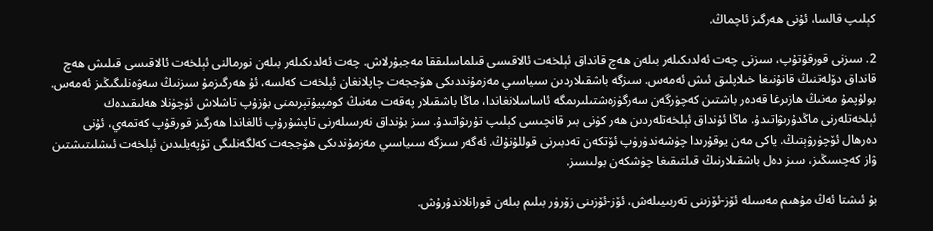كېلىپ قالسا، ئۇنى ھەرگىز ئاچماڭ.

2. سىزنى قورقۇتۇپ، سىزنى چەت ئەلدىكىلەر بىلەن ھەچ قانداق ئېلخەت ئالاقىسى قىلماسلىققا مەجبۇرلاش. چەت ئەلدىكىلەر بىلەن نورمالنى ئېلخەت ئالاقىسى قىلىش ھەچ قانداق دۆلەتنىڭ قانۇنىغا خىلاپلىق ئىش ئەمەس. سىزگە باشقىلاردىن سىياسىي مەزمۇنددىكى ھۆججەت چاپلانغان ئېلخەت كەلسە، ئۇ ھەرگىزمۇ سىزنىڭ سەۋەنلىگىڭىز ئەمەس. بولۇپمۇ مەنىڭ ھازىرغا قەدەر باشتىن كەچۈرگەن سەرگۈزەشتىلىرىمگە ئاساسلانغاندا، ماڭا باشقىلار پەقەت مەنىڭ كومپيۇتېرىمنى بۇزۇپ تاشلاش ئۈچۈنلا ھەلىقىدەك ئېلخەتلەرنى ماڭدۇرىۋاتىدۇ. ماڭا ئۇنداق ئېلخەتلەردىن ھەر كۈنى بىر قانچىسى كېلىپ تۇرىۋاتىدۇ. سىز بۇنداق نەرسىلەرنى تاپشۇرۇپ ئالغاندا ھەرگىز قورقۇپ كەتمەي، ئۇنى دەرھال ئۆچۈرۋېتىڭ. ياكى مەن يوقۇرىدا چۈشەندۈرۈپ ئۆتكەن تەدبىرنى قوللۇنۇڭ. ئەگەر سىزگە سىياسىي مەزمۇندىكى ھۆججەت كەلگەنلىگى تۇپەيلىدىن ئېلخەت ئىشلىتىشتىن ۋاز كەچسىڭىز، سىز دەل باشقىلارنىڭ قىلتىقىغا چۈشكەن بولىسىز.

بۇ ئىشتا ئەڭ مۇھىم مەسىلە ئۆز-ئۆزىنى تەربىيىلەش، ئۆز-ئۆزىنى زۆرۈر بىلىم بىلەن قورانلاندۇرۇش.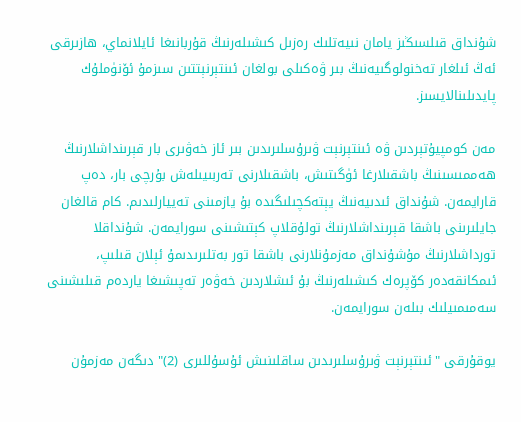شۇنداق قىلسىڭىز يامان نىيەتلىك رەزىل كىشىلەرنىڭ قۇربانىغا ئايلانماي، ھازىرقى ئەڭ ئىلغار تەخنولوگىيەنىڭ بىر ۋەكىلى بولغان ئىنتېرنېتتىن سىزمۇ ئۆنۈملۇك پايدىلىنالايسىز.

مەن كومپيۇتېردىن ۋە ئىنتېرنېت ۋىرۇسلىرىدىن بىر ئاز خەۋىرى بار قېرىنداشلارنىڭ ھەممىسىنىڭ باشقىلارغا ئۈگىتىش، باشقىلارنى تەربىيىلەش بۇرچى بار، دەپ قارايمەن. شۇنداق ئىدىيەنىڭ يېتەكچىلىگىدە بۇ يازمىنى تەييارلىدىم. كام قالغان جايلىرىنى باشقا قېرىنداشلارنىڭ تولۇقلاپ كېتىشىنى سورايمەن. شۇنداقلا تورداشلارنىڭ مۇشۇنداق مەزمۇنلارنى باشقا تور بەتلىرىدىمۇ ئېلان قىلىپ، ئىمكانقەدەر كۆپرەك كىشىلەرنىڭ بۇ ئىشلاردىن خەۋەر تەپىشىغا ياردەم قىلىشىنى سەمىمىيلىك بىلەن سورايمەن.

يوقۇرقى "ئىنتېرنېت ۋىرۇسلىرىدىن ساقلىنىش ئۇسۇللىرى (2)" دىگەن مەزمۇن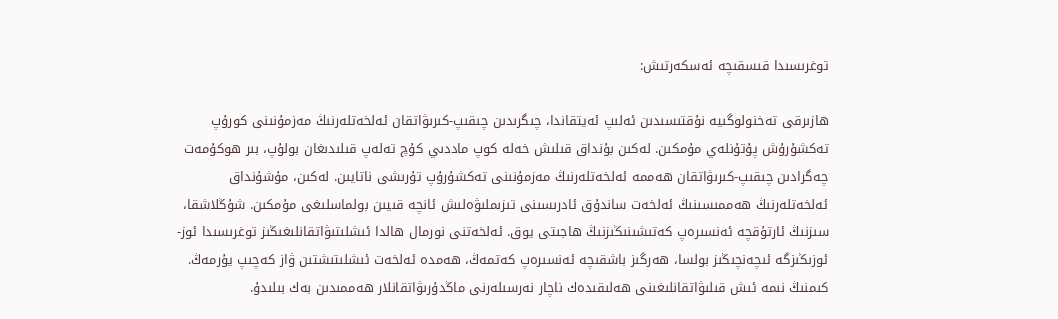توغرىسىدا قىسقىچە ئەسكەرتىش:

ھازىرقى تەخنولوگىيە نۇقتىسىدىن ئەلىپ ئەيتقاندا، چىگرىدىن چىقىپ-كىرىۋاتقان ئەلخەتلەرنىڭ مەزمۇنىنى كورۇپ تەكشۇرۇش پۇتۇنلەي مۇمكىن. لەكىن بۇنداق قىلىش خەلە كوپ ماددىي كۇچ تەلەپ قىلىدىغان بولۇپ، بىر ھوكۇمەت چەگرادىن چىقىپ-كىرىۋاتقان ھەممە ئەلخەتلەرنىڭ مەزمۇنىنى تەكشۇرۇپ تۇرىشى ناتايىن. لەكىن، مۇشۇنداق ئەلخەتلەرنىڭ ھەممىسىنىڭ ئەلخەت ساندۇق ئادرىسىنى تىزىملىۋەلىش ئانچە قىيىن بولماسلىغى مۇمكىن. شۇڭلاشقا، سىزنىڭ ئارتۇقچە ئەنسىرەپ كەتىشىنىڭىزنىڭ ھاجىتى يوق. ئەلخەتنى نورمال ھالدا ئىشلىتىۋاتقانلىغىڭىز توغرىسىدا ئوز-ئوزىڭىزگە ئىچەنچىڭىز بولسا، ھەرگىز باشقىچە ئەنسىرەپ كەتمەڭ، ھەمدە ئەلخەت ئىشلىتىشتىن ۋاز كەچىپ يۇرمەڭ. كىمنىڭ نىمە ئىش قىلىۋاتقانلىغىنى ھەلىقىدەك ناچار نەرسىلەرنى ماڭدۇرىۋاتقانلار ھەممىدىن بەك بىلىدۇ.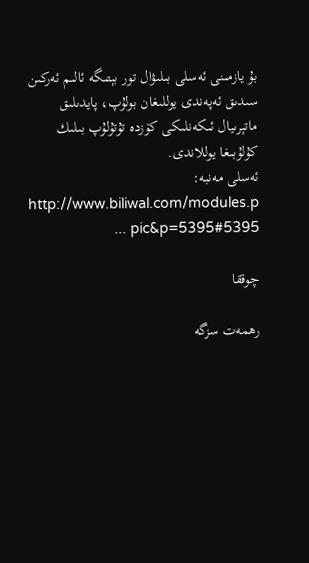بۇ يازمىنى ئەسلى بىلىۋال تور بېتىگە ئالىم ئەركىن سىدىق ئەپەندى يوللىغان بولۇپ، پايدىلىق ماتېرىيال ئىكەنلىكى كۆزدە تۇتۇلۇپ بىلىك كۇلۇبىغا يوللاندى.
ئەسلى مەنبە: http://www.biliwal.com/modules.p ... pic&p=5395#5395

چوققا

رھمەت سزگە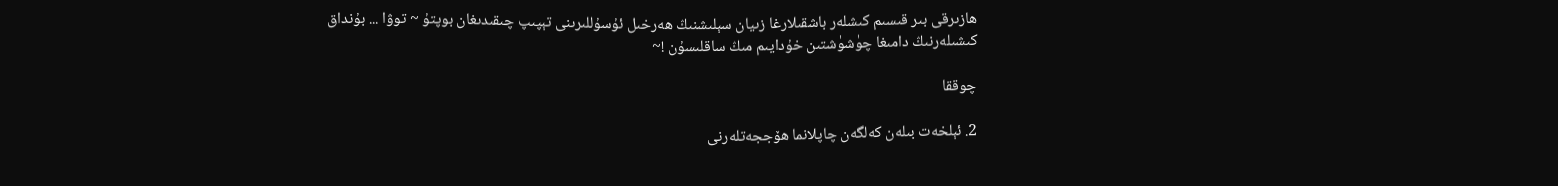ھازىرقى بىر قىسىم كىشلەر باشقىلارغا زىيان سېلىشنىڭ ھەرخىل ئۇسۇللىرىنى تېپىپ چىقىدىغان بوپتۇ ~ توۋا ... بۇنداق كىشىلەرنىڭ دامىغا چۈشۈشتىن خۇدايىم مىڭ ساقلىسۇن !~

چوققا

2. ئېلخەت بىلەن كەلگەن چاپلانما ھۆججەتلەرنى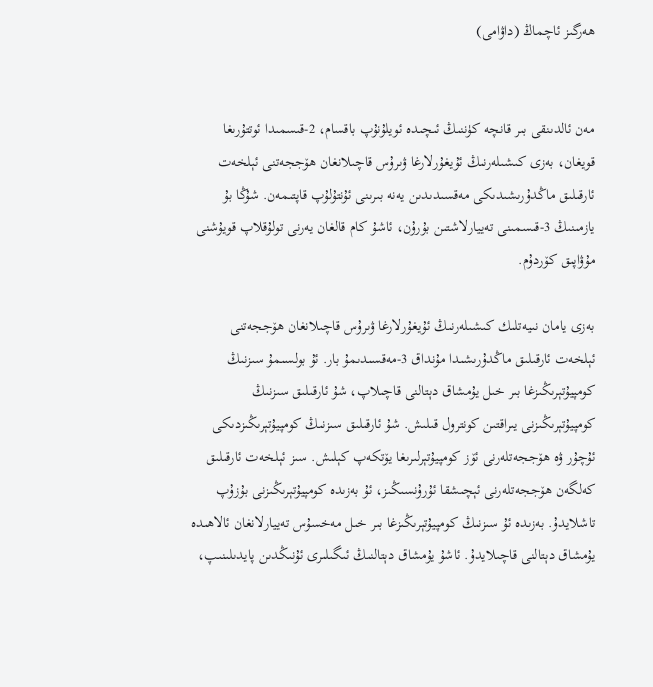ھەرگىز ئاچماڭ (داۋامى)


مەن ئالدىنقى بىر قانچە كۈننىڭ ئىچىدە ئويلۇنۇپ باقسام، 2-قىسمىدا ئوتتۇرىغا قويغان، بەزى كىشىلەرنىڭ ئۇيغۇرلارغا ۋىرۇس قاچىلانغان ھۆججەتنى ئېلخەت ئارقىلىق ماڭدۇرىشىدىكى مەقسىدىدىن يەنە بىرىنى ئۇنتۇلۇپ قاپتىمەن. شۇڭا بۇ يازمىنىڭ 3-قىسمىنى تەييارلاشتىن بۇرۇن، ئاشۇ كام قالغان يەرنى تولۇقلاپ قويۇشنى مۇۋاپىق كۆردۇم.

بەزى يامان نىيەتلىك كىشىلەرنىڭ ئۇيغۇرلارغا ۋىرۇس قاچىلانغان ھۆججەتنى ئېلخەت ئارقىلىق ماڭدۇرىشىدا مۇنداق 3-مەقسىدىمۇ بار. ئۇ بولسىمۇ سىزنىڭ كومپيۇتېرىڭىزغا بىر خىل يۇمشاق دېتالنى قاچىلاپ، شۇ ئارقىلىق سىزنىڭ كومپيۇتېرىڭىزنى يىراقتىن كونترول قىلىش. شۇ ئارقىلىق سىزنىڭ كومپيۇتېرىڭىزدىكى ئۇچۇر ۋە ھۆججەتلەرنى ئۆز كومپيۇتېرلىرىغا يۆتكەپ كېلىش. سىز ئېلخەت ئارقىلىق كەلگەن ھۆججەتلەرنى ئېچىشقا ئۇرۇنسىڭىز، ئۇ بەزىدە كومپيۇتېرىڭىزنى بۇزۇپ تاشلايدۇ. بەزىدە ئۇ سىزنىڭ كومپيۇتېرىڭىزغا بىر خىل مەخسۇس تەييارلانغان ئالاھىدە يۇمشاق دېتالنى قاچىلايدۇ. ئاشۇ يۇمشاق دېتالنىڭ ئىگىلىرى ئۇنىڭدىن پايدىلىنىپ،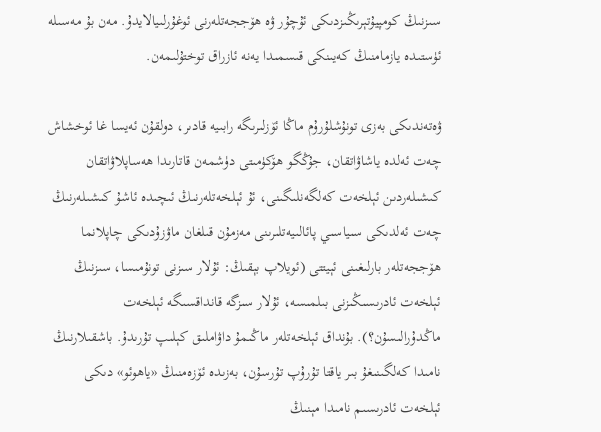سىزنىڭ كومپيۇتېرىڭىزدىكى ئۇچۇر ۋە ھۆججەتلەرنى ئوغۇرلىيالايدۇ. مەن بۇ مەسىلە ئۈستىدە يازمامنىڭ كەيىنكى قىسمىدا يەنە ئازراق توختۇلىمەن.

ۋەتەندىكى بەزى تونۇشلۇرۇم ماڭا ئۆزلىرىگە رابىيە قادىر، دولقۇن ئەيسا غا ئوخشاش چەت ئەلدە ياشاۋاتقان، جۇڭگو ھۆكۈمىتى دۈشمەن قاتارىدا ھەساپلاۋاتقان كىشىلەردىن ئېلخەت كەلگەنلىگىنى، ئۇ ئېلخەتلەرنىڭ ئىچىدە ئاشۇ كىشىلەرنىڭ چەت ئەلدىكى سىياسىي پائالىيەتلىرىنى مەزمۇن قىلغان ماۋزۇدىكى چاپلانما ھۆججەتلەر بارلىغىنى ئېيتتى (ئويلاپ بېقىڭ: ئۇلار سىزنى تونۇمىسا، سىزنىڭ ئېلخەت ئادرىسىڭىزنى بىلمىسە، ئۇلار سىزگە قانداقسىگە ئېلخەت ماڭدۇرالىسۇن؟). بۇنداق ئېلخەتلەر ماڭىمۇ داۋاملىق كېلىپ تۇرىدۇ. باشقىلارنىڭ نامىدا كەلگىنىغۇ بىر ياقتا تۇرۇپ تۇرسۇن، بەزىدە ئۆزەمنىڭ «ياھوئو» دىكى ئېلخەت ئادرىسىم نامىدا مېنىڭ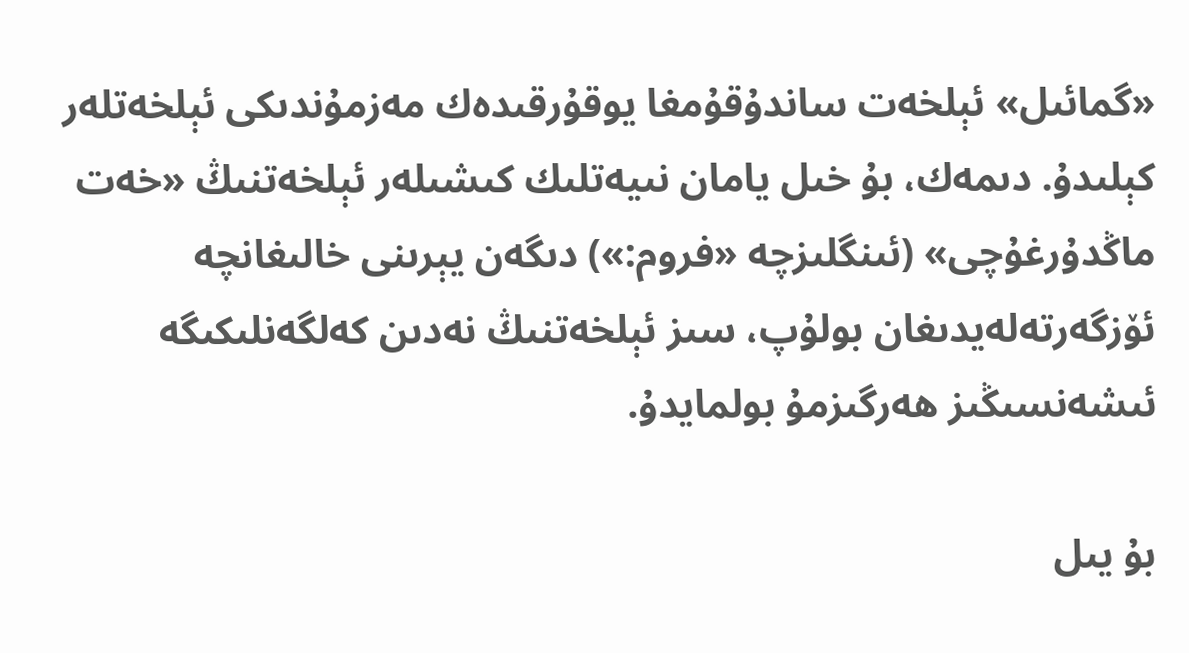«گمائىل» ئېلخەت ساندۇقۇمغا يوقۇرقىدەك مەزمۇندىكى ئېلخەتلەر كېلىدۇ. دىمەك، بۇ خىل يامان نىيەتلىك كىشىلەر ئېلخەتنىڭ «خەت ماڭدۇرغۇچى» (ئىنگلىزچە «فروم:») دىگەن يېرىنى خالىغانچە ئۆزگەرتەلەيدىغان بولۇپ، سىز ئېلخەتنىڭ نەدىن كەلگەنلىكىگە ئىشەنسىڭىز ھەرگىزمۇ بولمايدۇ.

بۇ يىل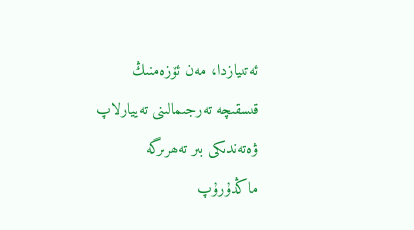ئەتىيازدا، مەن ئۆزەمنىڭ قىسقىچە تەرجىمالىنى تەييارلاپ ۋەتەندىكى بىر تەھرىرگە ماڭدۇرۇپ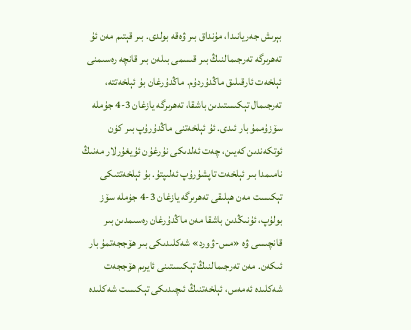بېرىش جەريانىدا، مۇنداق بىر ۋەقە بولدى. بىر قېتىم مەن ئۇ تەھرىرگە تەرجىمالنىڭ بىر قىسمى بىلەن بىر قانچە رەسىمنى ئېلخەت ئارقىلىق ماڭدۇردۇم. ماڭدۇرغان بۇ ئېلخەتتە، تەرجىمال تېكىستىدىن باشقا، تەھرىرگە يازغان 3-4 جۇملە سۆزۇممۇ بار ئىدى. ئۇ ئېلخەتنى ماڭدۇرۇپ بىر كۈن ئوتكەندىن كەيىن، چەت ئەلدىكى نۇرغۇن ئۇيغۇرلار مەنىڭ نامىمدا بىر ئېلخەت تاپشۇرۇپ ئەلىپتۇ. بۇ ئېلخەتتىكى تېكىست مەن ھېلىقى تەھرىرگە يازغان 3-4 جۈملە سۆز بولۇپ، ئۇنىڭدىن باشقا مەن ماڭدۇرغان رەسىمدىن بىر قانچىسى ۋە «مس-ۋورد» شەكلىدىكى بىر ھۆججەتمۇ بار ئىكەن. مەن تەرجىمالنىڭ تېكىستىنى ئايرىم ھۆججەت شەكلىدە ئەمەس، ئېلخەتنىڭ ئىچىدىكى تېكىست شەكلىدە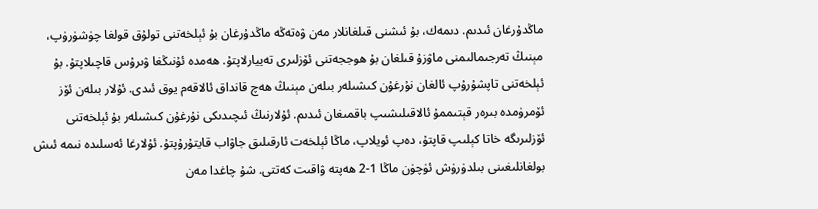ماڭدۇرغان ئىدىم. دىمەك، بۇ ئىشنى قىلغانلار مەن ۋەتەڭە ماڭدۇرغان بۇ ئېلخەتنى تولۇق قولغا چۈشۈرۈپ، مېنىڭ تەرجىمالىمنى ماۋزۇ قىلغان بۇ ھوججەتنى ئۆزلىرى تەييارلاپتۇ. ھەمدە ئۇنىڭغا ۋىرۇس قاچىلاپتۇ. بۇ ئېلخەتنى تاپشۇرۇپ ئالغان نۇرغۇن كىشىلەر بىلەن مېنىڭ ھەچ قانداق ئالاقەم يوق ئىدى. ئۇلار بىلەن ئۆز ئۆمرۈمدە بىرەر قېتىممۇ ئالاقىلىشىپ باقمىغان ئىدىم. ئۇلارنىڭ ئىچىدىكى نۇرغۇن كىشىلەر بۇ ئېلخەتنى ئۆزلىرىگە خاتا كېلىپ قاپتۇ، دەپ ئويلاپ، ماڭا ئېلخەت ئارقىلىق جاۋاب قايتۇرۇپتۇ. ئۇلارغا ئەسلىدە نىمە ئىش بولغانلىغىنى بىلدۈرۈش ئۈچۈن ماڭا 1-2 ھەپتە ۋاقىت كەتتى. شۇ چاغدا مەن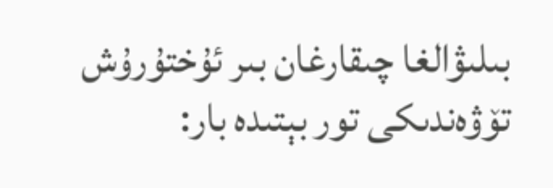بىلىۋالغا چىقارغان بىر ئۇختۇرۇش تۆۋەندىكى تور بېتىدە بار: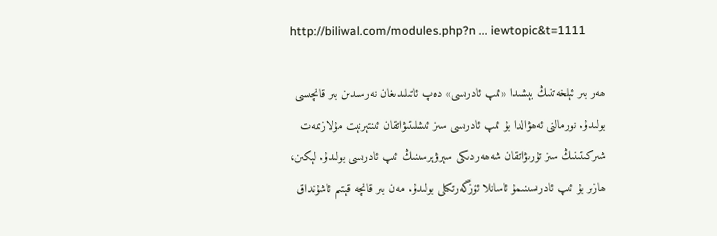http://biliwal.com/modules.php?n ... iewtopic&t=1111

ھەر بىر ئېلخەتنىڭ بېشىدا «ئىپ ئادرىسى» دەپ ئاتىلىدىغان نەرسىدىن بىر قانچىسى بولىدۇ. نورمالنى ئەھۋالدا بۇ ئىپ ئادرىسى سىز ئىشلىتىۋاتقان ئىنتېرنېت مۇلازىمەت شىركىتىنىڭ سىز تۇرىۋاتقان شەھەردىكى سېرۋېرسىنىڭ ئىپ ئادرىسى بولىدۇ. لېكىن، ھازىر بۇ ئىپ ئادرىسىنىمۇ ئاسانلا ئۆزگەرتكىلى بولىدۇ. مەن بىر قانچە قېتىم ئاشۇنداق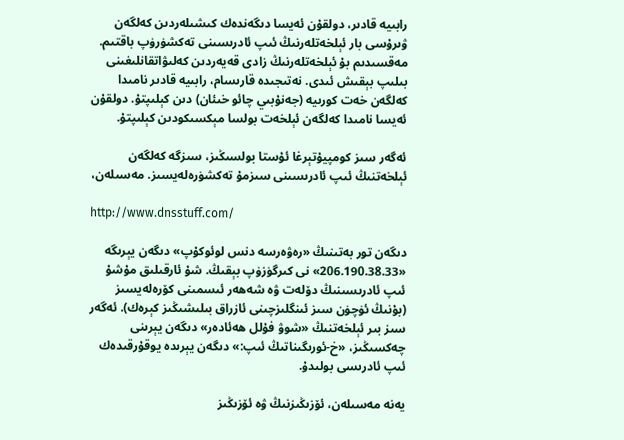رابىيە قادىر، دولقۇن ئەيسا دىگەندەك كىشىلەردىن كەلگەن ۋىرۇسى بار ئېلخەتلەرنىڭ ئىپ ئادرىسىنى تەكشۈرۈپ باقتىم. مەقسىدىم بۇ ئېلخەتلەرنىڭ زادى قەيەردىن كەلىۋاتقانلىغىنى بىلىپ بېقىش ئىدى. نەتىجىدە قارىسام، رابىيە قادىر نامىدا كەلگەن خەت كورىيە (جەنۇبىي چائو خىئان) دىن كېلىپتۇ. دولقۇن ئەيسا نامىدا كەلگەن ئېلخەت بولسا مېكسىكودىن كېلىپتۇ.

ئەگەر سىز كومپيۇتېرغا ئۇستا بولسىڭىز، سىزگە كەلگەن ئېلخەتنىڭ ئىپ ئادرىسىنى سىزمۇ تەكشۈرەلەيسىز. مەسىلەن،

http://www.dnsstuff.com/

دىگەن تور بەتىنىڭ «رەۋەرسە دنس لوئوكۇپ» دىگەن يېرىگە «206.190.38.33» نى كىرگۈزۈپ بېقىڭ. شۇ ئارقىلىق مۇشۇ ئىپ ئادرىسىنىڭ دۆلەت ۋە شەھەر ئىسمىنى كۆرەلەيسىز (بۇنىڭ ئۈچۈن سىز ئىنگلىزچىنى ئازراق بىلىشىڭىز كېرەك). ئەگەر سىز بىر ئېلخەتنىڭ «شوۋ فۇلل ھەئادەر» دىگەن يېرىنى چەكسىڭىز، «خ-ئورىگىناتىڭ ئىپ:» دىگەن يېرىدە يوقۇرقىدەك ئىپ ئادرىسى بولىدۇ.

يەنە مەسىلەن، ئۆزىڭىزنىڭ ۋە ئۆزىڭىز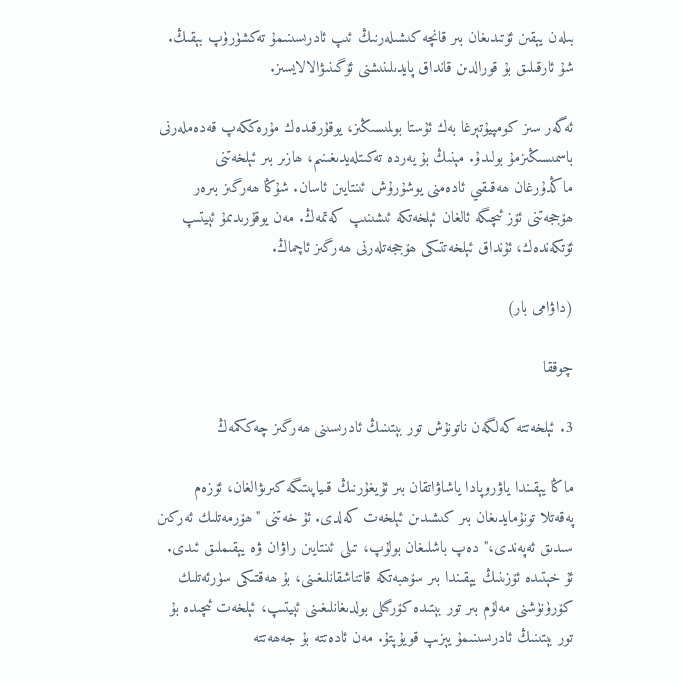بىلەن يېقىن ئۆتىدىغان بىر قانچە كىشىلەرنىڭ ئىپ ئادرىسىنىمۇ تەكشۈرۈپ بېقىڭ. شۇ ئارقىلىق بۇ قورالدىن قانداق پايدىلىنىشنى ئۆگىنىۋالالايسىز.

ئەگەر سىز كومپيۇتېرغا بەك ئۇستا بولمىسىڭىز، يوقۇرقىدەك مۇرەككەپ قەدەملەرنى باسمىسىڭىزمۇ بولىدۇ. مېنىڭ بۇ يەردە تەكىتلەيدىغىنىم، ھازىر بىر ئېلخەتنى ماڭدۇرغان ھەقىقىي ئادەمنى يوشۇرۇش ئىنتايىن ئاسان. شۇڭا ھەرگىز بىرەر ھۆججەتنى ئۆز ئىچىگە ئالغان ئېلخەتكە ئىشىنىپ كەتمەڭ. مەن يوقۇرىدىمۇ ئېيتىپ ئۆتكەندەك، ئۇنداق ئېلخەتتىكى ھۆججەتلەرنى ھەرگىز ئاچماڭ.

(داۋامى بار)

چوققا

3. ئېلخەتتە كەلگەن ناتونۇش تور بېتىنىڭ ئادرىسىنى ھەرگىز چەككمەڭ

ماڭا يېقىندا ياۋروپادا ياشاۋاتقان بىر ئۇيغۇرنىڭ قىياپىتىگە كىرىۋالغان، ئۆزەم پەقەتلا تونۇمايدىغان بىر كىشىدىن ئېلخەت كەلدى. ئۇ خەتنى "ھۆرمەتلىك ئەركىن سىدىق ئەپەندى،" دەپ باشلىغان بولۇپ، تىلى ئىنتايىن راۋان ۋە يېقىملىق ئىدى. ئۇ خېتىدە ئۆزىنىڭ يېقىندا بىر سۆھبەتكە قاتناشقانلىغىنى، بۇ ھەقتىكى سۈرئەتلىك كۆرۈنۈشنى مەلۇم بىر تور بېتىدە كۆرگىلى بولدىغانلىغىنى ئېيتىپ، ئېلخەت ئىچىدە بۇ تور بېتىنىڭ ئادرىسىنىمۇ يېزىپ قويۇپتۇ. مەن ئادەتتە بۇ جەھەتتە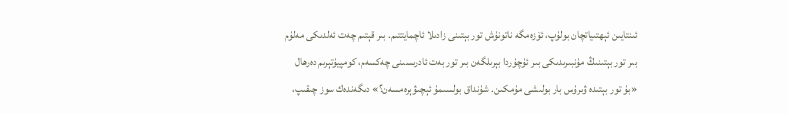ئىنتايىن ئېھتىياتچان بولۇپ، ئۆزەمگە ناتونۇش تور بېتىنى زادىلا ئاچمايتتىم. بىر قېتىم چەت ئەلدىكى مەلۇم بىر تور بېتىنىڭ مۇنبىرىدىكى بىر ئۇچۇردا بېرىلگەن بىر تور بەت ئادرىسىنى چەكسەم، كومپيۇتېرىم دەرھال «بۇ تور بېتىدە ۋىرۇس بار بولىشى مۇمكىن. شۇنداق بولسىمۇ ئېچىۋېرەمسەن؟» دىگەندەك سوز چىقىپ،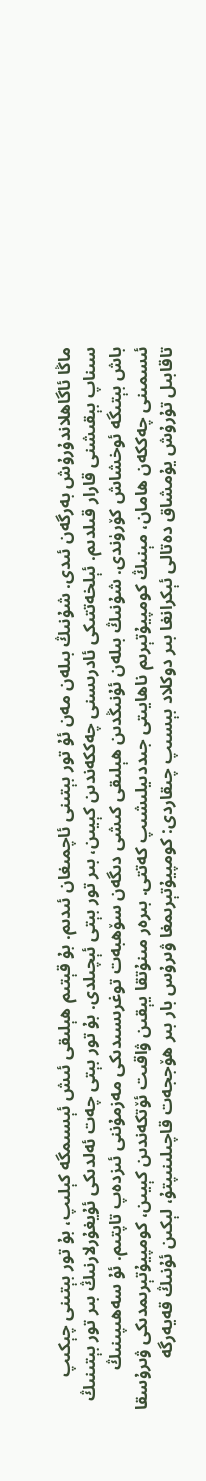ماڭا ئاگاھلاندۇرۇش بەرگەن ئىدى. شۇنىڭ بىلەن مەن ئۇ تور بېتىنى ئاچمىغان ئىدىم. بۇ قېتىم ھېلىقى ئىش ئېسىمگە كېلىپ، بۇ تور بېتىنى چېكىپ سىناپ بېقىشنى قارار قىلدىم. ئېلخەتتىكى ئادرىسنى چەككەندىن كېيىن، بىر تور بېتى ئېچىلدى. بۇ تور بېتى چەت ئەلدىكى ئۇيغۇرلارنىڭ بىر تور بېتىنىڭ باش بېتىگە ئوخشاش كۆرۈندى. شۇنىڭ بىلەن ئۇنىڭدىن ھېلىقى كىشى دىگەن سۆھبەت توغرىسىدىكى مەزمۇننى ئىزدەپ تاپتىم. ئۇ سەھىپىنىڭ ئىسمىنى چەككەن ھامان، مېنىڭ كومپيۇتېرىم ناھايىتى جىددىيلىشىپ كەتتى. بىرەر مىنۇتقا يېقىن ۋاقىت ئۆتكەندىن كېيىن، كومپيۇتېرىمدىكى ۋىرۇسقا تاقابىل تۇرۇش يۇمشاق دەتالى ئېكرانغا بىر دوكلاد بېسىپ چىقاردى: كومپيۇتېرىمغا ۋىرۇس بار بىر ھۆججەت قاچىلىنىپتۇ، لېكىن ئۇنىڭ قەيەرگە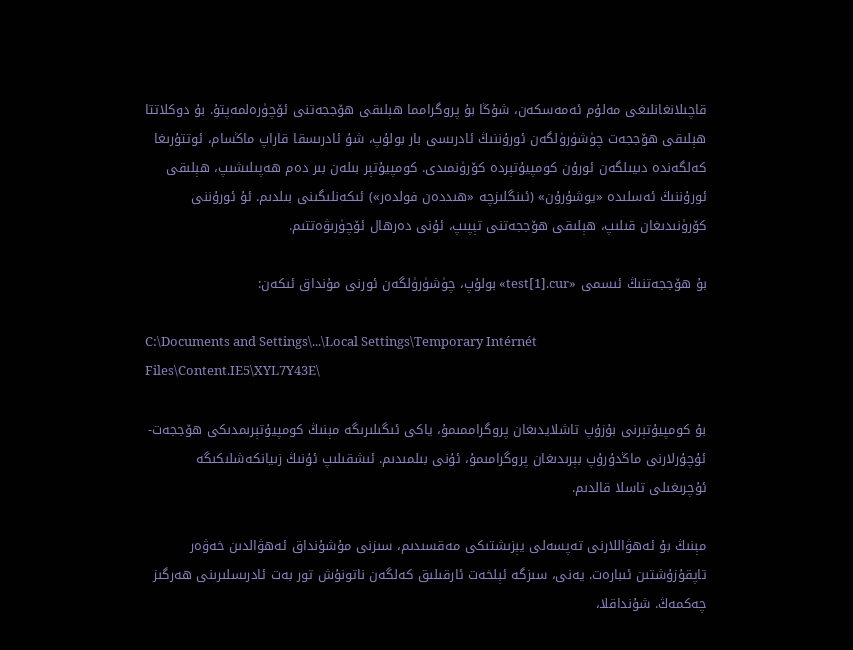قاچىلانغانلىغى مەلۇم ئەمەسكەن، شۇڭا بۇ پروگرامما ھېلىقى ھۆججەتنى ئۆچۈرەلمەپتۇ. بۇ دوكلاتتا ھېلىقى ھۆججەت چۈشۈرۈلگەن ئورۇننىڭ ئادرىسى بار بولۇپ، شۇ ئادرىسقا قاراپ ماڭسام، ئوتتۇرىغا كەلگەندە دىيىلگەن ئورۇن كومپيۇتېردە كۆرۈنمىدى. كومپيۇتېر بىلەن بىر دەم ھەپىلىشىپ، ھېلىقى ئورۇننىڭ ئەسلىدە «يوشۇرۇن» (ئىنگلىزچە «ھىددەن فولدەر») ئىكەنلىگىنى بىلدىم. ئۇ ئورۇننى كۆرۈنىدىغان قىلىپ، ھېلىقى ھۆججەتنى تېپىپ، ئۇنى دەرھال ئۆچۈرىۋەتتىم.

بۇ ھۆججەتنىڭ ئىسمى «test[1].cur» بولۇپ، چۈشۈرۈلگەن ئورنى مۇنداق ئىكەن:

C:\Documents and Settings\...\Local Settings\Temporary Intérnét Files\Content.IE5\XYL7Y43E\

بۇ كومپيۇتېرنى بۇزۇپ تاشلايدىغان پروگراممىمۇ، ياكى ئىگىلىرىگە مېنىڭ كومپيۇتېرىمدىكى ھۆججەت-ئۇچۇرلارنى ماڭدۇرۇپ بېرىدىغان پروگرامىمۇ، ئۇنى بىلمىدىم. ئىشقىلىپ ئۇنىڭ زىيانكەشلىكىگە ئۇچرىغىلى تاسلا قالدىم.

مېنىڭ بۇ ئەھۋاللارنى تەپسەلى يېزىشتىكى مەقسىدىم، سىزنى مۇشۇنداق ئەھۋالدىن خەۋەر تاپقۇزۇشتىن ئىبارەت. يەنى، سىزگە ئېلخەت ئارقىلىق كەلگەن ناتونۇش تور بەت ئادرىسلىرىنى ھەرگىز چەكمەڭ. شۇنداقلا،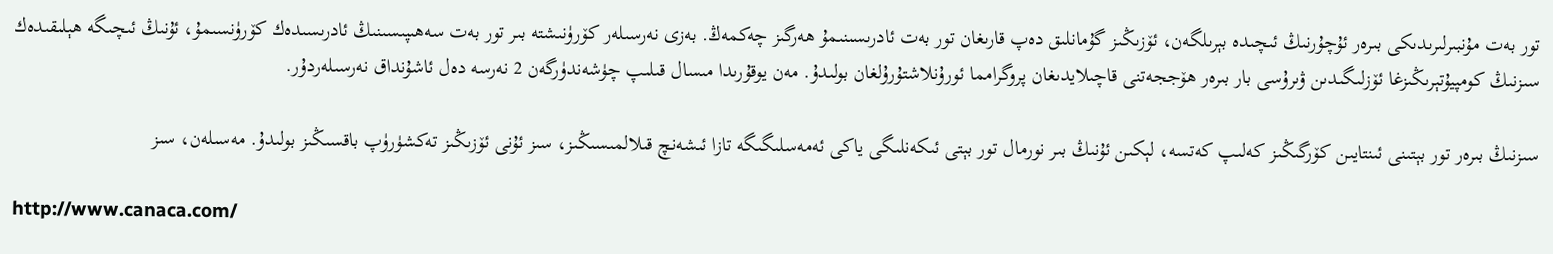تور بەت مۇنبىرلىرىدىكى بىرەر ئۇچۇرنىڭ ئىچىدە بېرىلگەن، ئۆزىڭىز گۇمانلىق دەپ قارىغان تور بەت ئادرىسىنىمۇ ھەرگىز چەكمەڭ. بەزى نەرسىلەر كۆرۈنىشتە بىر تور بەت سەھىپىسىنىڭ ئادرىسىدەك كۆرۈنسىمۇ، ئۇنىڭ ئىچىگە ھېلىقىدەك سىزنىڭ كومپيۇتېرىڭىزغا ئۆزلىگىدىن ۋىرۇسى بار بىرەر ھۆججەتنى قاچىلايدىغان پروگرامما ئورۇنلاشتۇرۇلغان بولىدۇ. مەن يوقۇرىدا مىسال قىلىپ چۈشەندۈرگەن 2 نەرسە دەل ئاشۇنداق نەرسىلەردۇر.

سىزنىڭ بىرەر تور بېتىنى ئىنتايىن كۆرگىڭىز كەلىپ كەتسە، لېكىن ئۇنىڭ بىر نورمال تور بېتى ئىكەنلىگى ياكى ئەمەسلىگىگە تازا ئىشەنچ قىلالمىسىڭىز، سىز ئۇنى ئۆزىڭىز تەكشۈرۈپ باقسىڭىز بولىدۇ. مەسىلەن، سىز

http://www.canaca.com/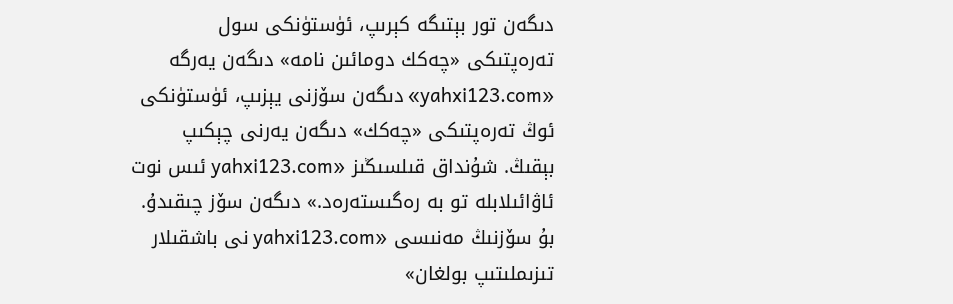دىگەن تور بېتىگە كېرىپ، ئۈستۈنكى سول تەرەپتىكى «چەكك دومائىن نامە» دىگەن يەرگە «yahxi123.com» دىگەن سۆزنى يېزىپ، ئۈستۈنكى ئوڭ تەرەپتىكى «چەكك» دىگەن يەرنى چېكىپ بېقىڭ. شۇنداق قىلسىڭىز «yahxi123.com ئىس نوت ئاۋائىلابلە تو بە رەگىستەرەد.» دىگەن سۆز چىقىدۇ. بۇ سۆزنىڭ مەنىسى «yahxi123.com نى باشقىلار تىزىملىتىپ بولغان»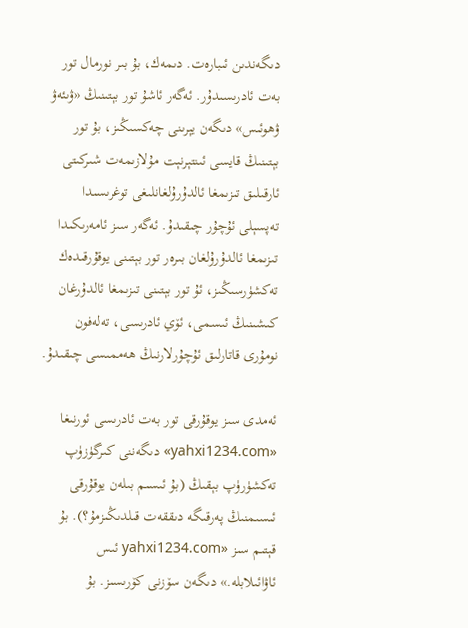دىگەندىن ئىبارەت. دىمەك، بۇ بىر نورمال تور بەت ئادرىسىدۇر. ئەگەر ئاشۇ تور بېتىنىڭ «ۋىئەۋ ۋھوئىس» دىگەن يېرىنى چەكسىڭىز، بۇ تور بېتىنىڭ قايسى ئىنتېرنېت مۇلازىمەت شىركىتى ئارقىلىق تىزىمغا ئالدۇرۇلغانلىغى توغرىسىدا تەپسېلى ئۇچۇر چىقىدۇ. ئەگەر سىز ئامەرىكىدا تىزىمغا ئالدۇرۇلغان بىرەر تور بېتىنى يوقۇرقىدەك تەكشۈرسىڭىز، ئۇ تور بېتىنى تىزىمغا ئالدۇرغان كىشىنىڭ ئىسمى، ئۆي ئادرىسى، تەلەفون نومۇرى قاتارلىق ئۇچۇرلارنىڭ ھەممىسى چىقىدۇ.

ئەمدى سىز يوقۇرقى تور بەت ئادرىسى ئورنىغا «yahxi1234.com» دىگەننى كىرگۈزۈپ تەكشۈرۈپ بېقىڭ (بۇ ئىسىم بىلەن يوقۇرقى ئىسىمنىڭ پەرقىگە دىققەت قىلدىڭىزمۇ؟). بۇ قېتىم سىز «yahxi1234.com ئىس ئاۋائىلابلە.» دىگەن سۆزنى كۆرىسىز. بۇ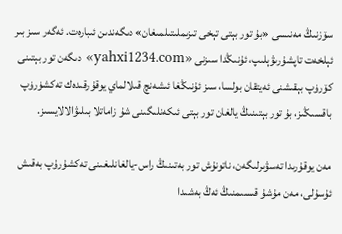سۆزنىڭ مەنىسى «بۇ تور بېتى تېخى تىزىملىتىلمىغان» دىگەندىن ئىبارەت. ئەگەر سىز بىر ئېلخەت تاپشۇرىۋېلىپ، ئۇنىڭدا سىزنى «yahxi1234.com» دىگەن تور بېتىنى كۆرۈپ بېقىشنى ئەيتقان بولسا، سىز ئۇنىڭغا ئىشەنچ قىلالماي يوقۇرقىدەك تەكشۈرۈپ باقسىڭىز، بۇ تور بېتىنىڭ يالغان تور بېتى ئىكەنلىگىنى شۇ زاماتلا بىلىۋالالايسىز.

مەن يوقۇرىدا تەسۋىرلىگەن، ناتونۇش تور بەتىنىڭ راس-يالغانلىغىنى تەكشۇرۇپ بەقىش ئۇسۇلى، مەن مۇشۇ قىسىمنىڭ ئەڭ بەشىدا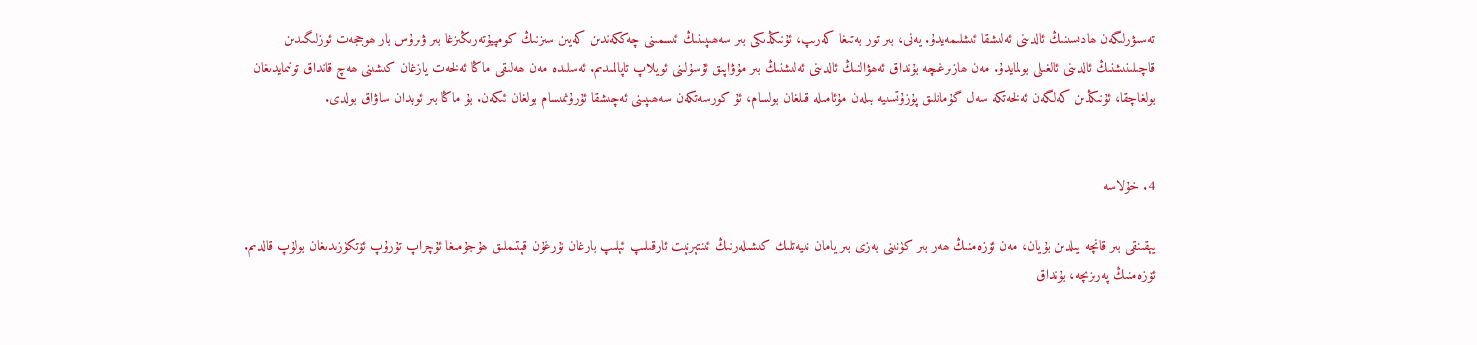تەسىۋرلىگەن ھادىسىنىڭ ئالدىنى ئەلىشقا ئىشلىمەيدۇ. يەنى، بىر تور بەتىغا كەرىپ، ئۇنىڭدىكى بىر سەھىپىنىڭ ئىسمىنى چەككەندىن كەيىن سىزنىڭ كومپيۇتەرىڭىزغا بىر ۋىرۇس بار ھوججەت ئوزلىگىدىن قاچىلىنىشنىڭ ئالدىنى ئالغىلى بولمايدۇ. مەن ھازىرغىچە بۇنداق ئەھۋالنىڭ ئالدىنى ئەلىشنىڭ بىر مۇۋاپىق ئۇسۇلىنى ئويلاپ تاپالمىدىم. ئەسلىدە مەن ھەلىقى ماڭا ئەلخەت يازغان كىشىنى ھەچ قانداق تونىمايدىغان بولغاچقا، ئۇنىڭدىن كەلگەن ئەلخەتكە سەل گۇمانلىق پۇزۇتسىيە بىلەن مۇئامىلە قىلغان بولسام، ئۇ كورسەتكەن سەھىپىنى ئەچىشقا ئۇرۇنمىسام بولغان ئىكەن. بۇ ماڭا بىر ئوبدان ساۋاق بولدى.


4. خۇلاسە

يېقىنقى بىر قانچە يىلدىن بۇيان، مەن ئۆزەمنىڭ ھەر بىر كۈنىنى بەزى بىر يامان نىيەتلىك كىشىلەرنىڭ ئىنتېرنېت ئارقىلىپ ئېلىپ بارغان نۇرغۇن قېتىملىق ھۇجۇمىغا ئۇچراپ تۇرۇپ ئۆتكۈزىدىغان بولۇپ قالدىم. ئۆزەمنىڭ پەرىزىچە، بۇنداق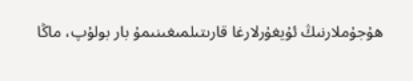ھۇجۇملارنىڭ ئۇيغۇرلارغا قارىتىلمىغىنىمۇ بار بولۇپ، ماڭا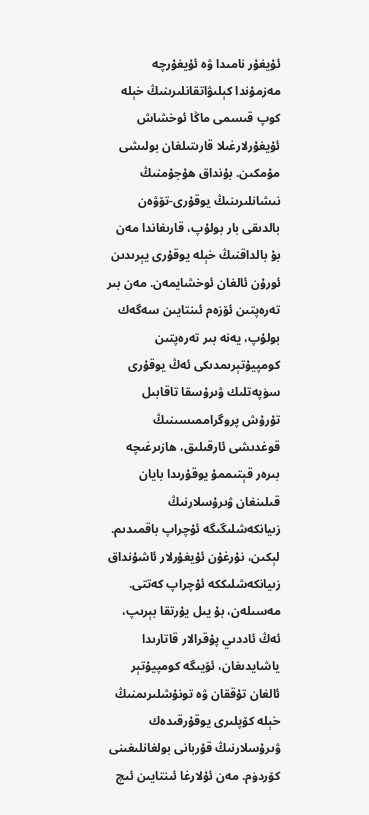ئۇيغۇر نامىدا ۋە ئۇيغۇرچە مەزمۇندا كېلىۋاتقانلىرىنىڭ خېلە كوپ قىسمى ماڭا ئوخشاش ئۇيغۇرلارغىلا قارىتىلغان بولىشى مۇمكىن. بۇنداق ھۇجۇمنىڭ نىشانلىرىنىڭ يوقۇرى-تۆۋەن بالدىقى بار بولۇپ، قارىغاندا مەن بۇ بالداقنىڭ خېلە يوقۇرى يېرىدىن ئورۇن ئالغان ئوخشايمەن. مەن بىر تەرەپتىن ئۆزەم ئىنتايىن سەگەك بولۇپ، يەنە بىر تەرەپتىن كومپيۇتېرىمدىكى ئەڭ يوقۇرى سۈپەتلىك ۋىرۇسقا تاقابىل تۇرۇش پروگراممىسىنىڭ قوغدىشى ئارقىلىق، ھازىرغىچە بىرەر قېتىممۇ يوقۇرىدا بايان قىلىنغان ۋىرۇسلارنىڭ زىيانكەشلىگىگە ئۇچراپ باقمىدىم. لېكىن، نۇرغۇن ئۇيغۇرلار ئاشۇنداق زىيانكەشلىككە ئۇچراپ كەتتى. مەسىلەن، بۇ يىل يۇرتقا بېرىپ، ئەڭ ئاددىي پۇقرالار قاتارىدا ياشايدىغان، ئۆيىگە كومپيۇتېر ئالغان تۇققان ۋە تونۇشلىرىمنىڭ خېلە كۆپلىرى يوقۇرقىدەك ۋىرۇسلارنىڭ قۇربانى بولغانلىغىنى كۆردۈم. مەن ئۇلارغا ئىنتايىن ئىچ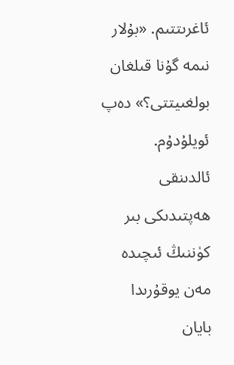ئاغرىتتىم. «بۇلار نىمە گۇنا قىلغان بولغىيتتى؟» دەپ ئويلۇدۇم. ئالدىنقى ھەپتىدىكى بىر كۈننىڭ ئىچىدە مەن يوقۇرىدا بايان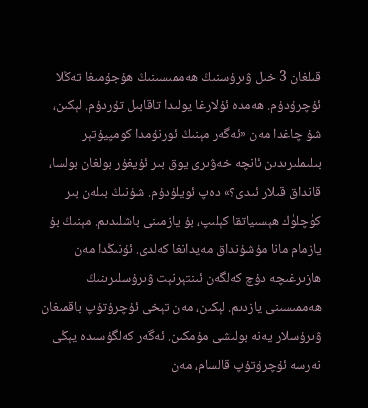قىلغان 3 خىل ۋىرۇسنىڭ ھەممىسىنىڭ ھۇجۇمىغا تەڭلا ئۇچرۇدۇم. ھەمدە ئۇلارغا يولىدا تاقابىل تۇردۇم. لېكىن، شۇ چاغدا مەن «ئەگەر مېنىڭ ئورنۇمدا كومپيۇتېر بىلىملىرىدىن ئانچە خەۋىرى يوق بىر ئۇيغۇر بولغان بولسا، قانداق قىلار ئىدى؟» دەپ ئويلۇدۇم. شۇنىڭ بىلەن بىر كۈچلۈك ھېسىياتقا كېلىپ، بۇ يازمىنى باشلىدىم. مېنىڭ بۇ يازمام مانا مۇشۇنداق مەيدانغا كەلدى. ئۇنىڭدا مەن ھازىرغىچە دۇچ كەلگەن ئىنتېرنېت ۋىرۇسلىرىنىڭ ھەممىسىنى يازدىم. لېكىن، مەن تېخى ئۇچرۇتۇپ باقمىغان ۋىرۇسلار يەنە بولىشى مۇمكىن. ئەگەر كەلگۇسىدە يېڭى نەرسە ئۇچرۇتۇپ قالسام، مەن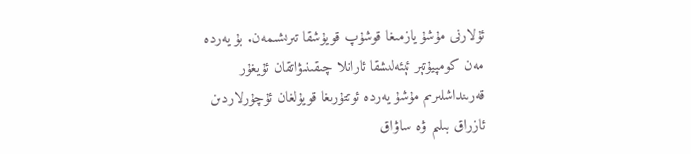ئۇلارنى مۇشۇ يازمىغا قوشۇپ قويۇشقا تىرىشىمەن. بۇ يەردە مەن كومپيۇتېر ئېئەلىشقا ئارانلا چىقىنىۋاتقان ئۇيغۇر قەرىنداشلىرىم مۇشۇ يەردە ئوتتۇرىغا قويۇلغان ئۇچۇرلاردىن ئازراق بىلىم ۋە ساۋاق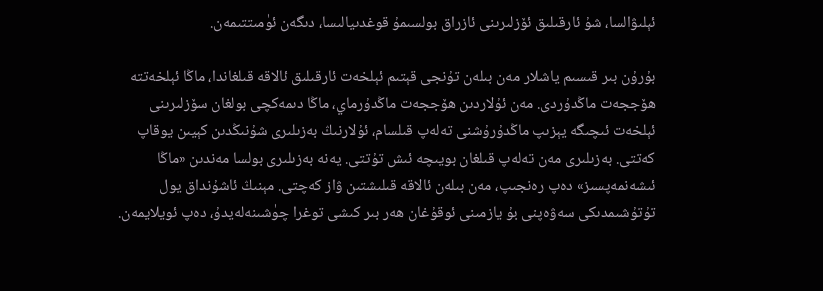ئېلىۋالسا، شۇ ئارقىلىق ئۆزلىرىنى ئازراق بولسىمۇ قوغدىيالىسا، دىگەن ئۈمىتتىمەن.

بۇرۇن بىر قىسىم ياشلار مەن بىلەن تۇنجى قېتىم ئېلخەت ئارقىلىق ئالاقە قىلغاندا، ماڭا ئېلخەتتە ھۆججەت ماڭدۇردى. مەن ئۇلاردىن ھۆججەت ماڭدۇرماي، ماڭا دىمەكچى بولغان سۆزلىرىنى ئېلخەت ئىچىگە يېزىپ ماڭدۇرۇشنى تەلەپ قىلسام، ئۇلارنىڭ بەزىلىرى شۇنىڭدىن كېيىن يوقاپ كەتتى. بەزىلىرى مەن تەلەپ قىلغان بويىچە ئىش تۇتتى. يەنە بەزىلىرى بولسا مەندىن «ماڭا ئىشەنمەپسىز» دەپ رەنجىپ، مەن بىلەن ئالاقە قىلىشتىن ۋاز كەچتى. مېنىڭ ئاشۇنداق يول تۇتۇشىمدىكى سەۋەپنى بۇ يازمىنى ئوقۇغان ھەر بىر كىشى توغرا چۈشىنەلەيدۇ، دەپ ئويلايمەن.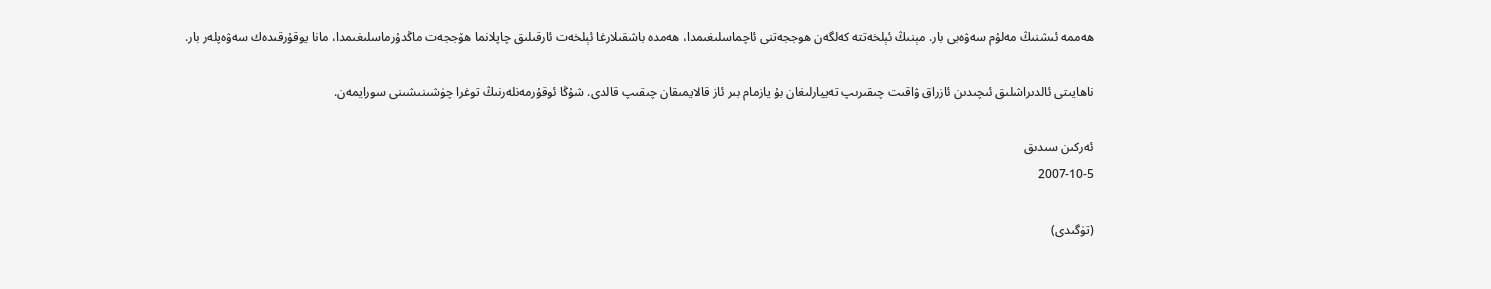ھەممە ئىشنىڭ مەلۇم سەۋەبى بار. مېنىڭ ئېلخەتتە كەلگەن ھوججەتنى ئاچماسلىغىمدا، ھەمدە باشقىلارغا ئېلخەت ئارقىلىق چاپلانما ھۆججەت ماڭدۇرماسلىغىمدا، مانا يوقۇرقىدەك سەۋەپلەر بار.

ناھايىتى ئالدىراشلىق ئىچىدىن ئازراق ۋاقىت چىقىرىپ تەييارلىغان بۇ يازمام بىر ئاز قالايمىقان چىقىپ قالدى. شۇڭا ئوقۇرمەنلەرنىڭ توغرا چۈشىنىشىنى سورايمەن.

ئەركىن سىدىق
2007-10-5

(تۈگىدى)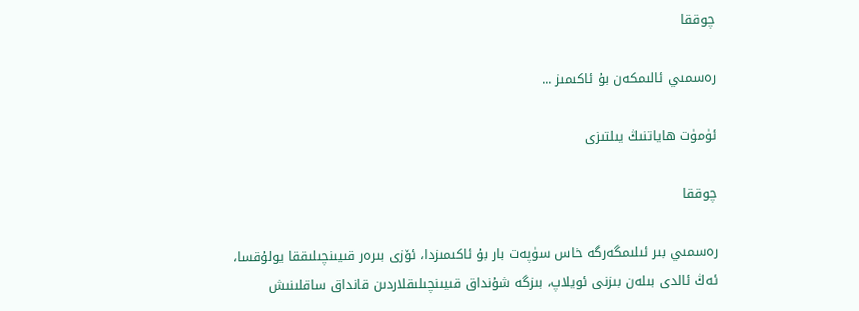چوققا

رەسمىي ئالىمكەن بۇ ئاكىمىز ...

ئۈمۈت ھاياتنىڭ يىلتىزى

چوققا

رەسمىي بىر ئىلىمگەرگە خاس سۈپەت بار بۇ ئاكىمىزدا، ئۆزى بىرەر قىيىنچىلىققا يولۇقسا، ئەڭ ئالدى بىلەن بىزنى ئويلاپ، بىزگە شۇنداق قىيىنچىلىقلاردىن قانداق ساقلىنىش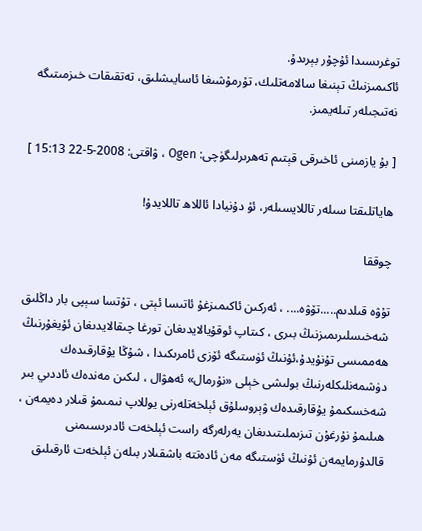توغرىسىدا ئۇچۇر بېرىدۇ.
ئاكىمىزنىڭ تېنىغا سالامەتلىك، تۇرمۇشىغا ئاسايىشلىق، تەتقىقات خىزمىتىگە نەتىجىلەر تىلەيمىز.

[ بۇ يازمىنى ئاخىرقى قېتىم تەھرىرلىگۈچى: Ogen ، ۋاقتى: 2008-5-22 15:13 ]

ھاياتلىقتا سىلەر تاللايسىلەر، ئۇ دۇنيادا ئاللاھ تاللايدۇ!

چوققا

تۇۋە قىلدىم.....تۆۋە.... ، ئەركىن ئاكىمىزغۇ ئاتىسا ئېتى ، تۇتسا سېپى بار داڭلىق شەخىسلىرىمىزنىڭ بىرى ، كىتاپ ئوقۇيالايدىغان تورغا چىقالايدىغان ئۇيغۇرنىڭ ھەممىسى تۇنۇيدۇ،ئۇنىڭ ئۈستىگە ئۆزى ئامرىكىدا ، شۇڭا يۇقارقىدەك دۈشمەنلىكلەرنىڭ بولىشى خېلى «نۇرمال» ئەھۋال ، لىكىن مەندەك ئاددىي بىر شەخسكىمۇ يۇقارقىدەك ۋېروسلۇق ئېلخەتلەرنى يوللاپ نىمىمۇ قىلار دەيمەن ، ھىلىمۇ نۇرغۇن تىزىملىتىدىغان يەرلەرگە راست ئېلخەت ئادىرىسىمنى قالدۇرمايمەن ئۇنىڭ ئۈستىگە مەن ئادەتتە باشقىلار بىلەن ئېلخەت ئارقىلىق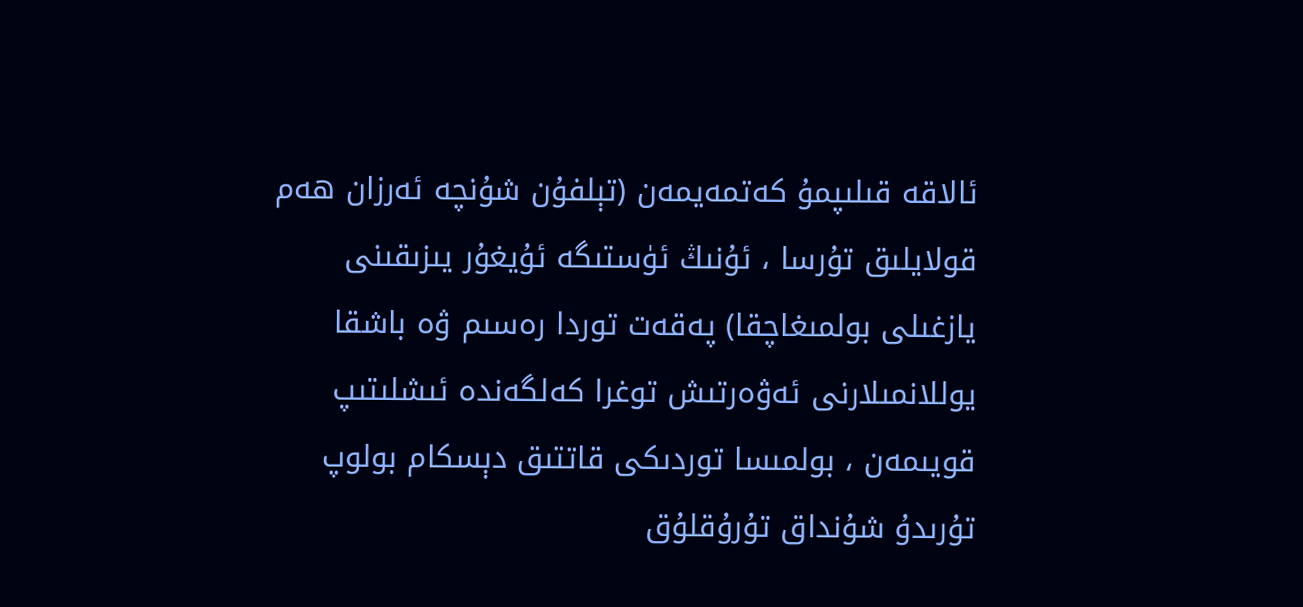ئالاقە قىلىپمۇ كەتمەيمەن (تېلفۇن شۇنچە ئەرزان ھەم قولايلىق تۇرسا ، ئۇنىڭ ئۈستىگە ئۇيغۇر يىزىقىنى يازغىلى بولمىغاچقا) پەقەت توردا رەسىم ۋە باشقا يوللانمىلارنى ئەۋەرتىش توغرا كەلگەندە ئىشلىتىپ قويىمەن ، بولمىسا توردىكى قاتتىق دېسكام بولوپ تۇرىدۇ شۇنداق تۇرۇقلۇق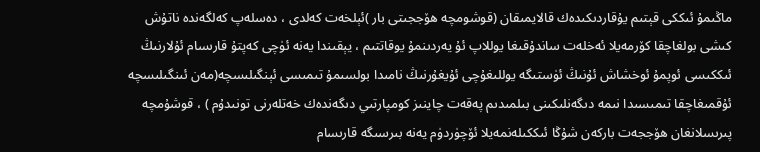ماڭىمۇ ئىككى قېتىم يۇقاردىكىدەك قالايمىقان (قوشومچە ھۆججىتى بار )ئېلخەت كەلدى ، دەسلەپ كەلگەندە ناتۇش كىشى بولغاچقا كۆرمەيلا ئەخلەت ساندۇقىغا يوللاپ ئۇ يەردىنمۇ يوقاتتىم ، يېقىندا يەنە ئۈچى كەپتۇ قارىسام ئۇلارنىڭ ئىككىسى ئوپمۇ ئوخشاش ئۇنىڭ ئۈستىگە يوللىغۇچى ئۇيغۇرنىڭ نامىدا بولسىمۇ تىمىسى ئېنگىلىسچە(مەن ئىنگىلىسچە ئۇقمىغاچقا تىمىسىدا نىمە دىگەنلىكىنى بىلمىدىم پەقەت چاينىز كومپارتىي دىگەندەك خەتلەرنى تونىدۇم ) ، قوشۇمچە پىرىسلانغان ھۆججەت باركەن شۇڭا ئىككىلەنمەيلا ئۆچۈردۈم يەنە بىرسىگە قارىسام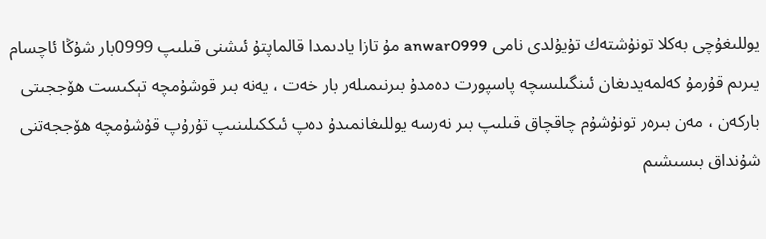يوللىغۇچى بەكلا تونۇشتەك تۇيۇلدى نامى anwar0999 مۇ تازا يادىمدا قالماپتۇ ئىشنى قىلىپ 0999بار شۇڭا ئاچسام يىرىم قۇرمۇ كەلمەيدىغان ئىنگىلىسچە پاسپورت دەمدۇ بىرنىمىلەر بار خەت ، يەنە بىر قوشۇمچە تېكىست ھۆججىتى باركەن ، مەن بىرەر تونۇشۇم چاقچاق قىلىپ بىر نەرسە يوللىغانمىدۇ دەپ ئىككىلىنىپ تۇرۇپ قۇشۇمچە ھۆججەتنى شۇنداق بىسىشىم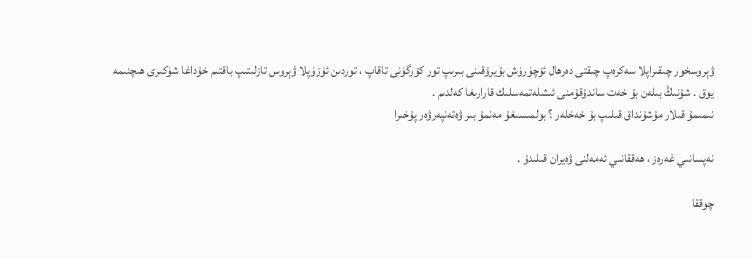ۋېروسخور چىقىراپلا سەكرەپ چىقتى دەرھال ئۆچۈرۈش بۇيرۇقىنى بىرىپ تور كۆرگۈنى تاقاپ ، توردىن ئۈزۈپلا ۋېروس تازلىتىپ باقتىم خۇداغا شۈكىرى ھىچنىمە يوق . شۇنىڭ بىلەن بۇ خەت ساندۇقۇمنى ئىشلەتمەسلىك قارارىغا كەلدىم .
نىمىمۇ قىلار مۇشۇنداق قىلىپ بۇ خەخلەر ؟ بولمىسىغۇ مەنمۇ بىر ۋەتەنپەرۋەر پۇخىرا

نەپسانىي غەرەز ، ھەققانىي ئەمەلنى ۋەيران قىلىدۇ .

چوققا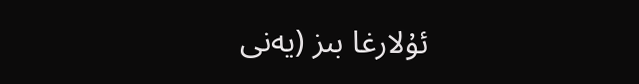ئۇلارغا بىز (يەنى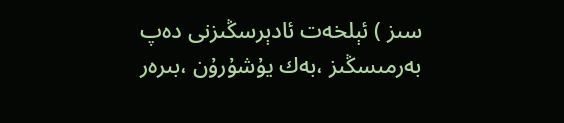سىز ) ئېلخەت ئادېرسڭىزنى دەپ بەرمىسڭىز ،بەك يۇشۇرۇن ،بىرەر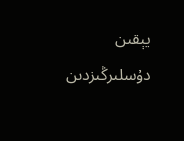يېقىن دۇسلىرڭىزدىن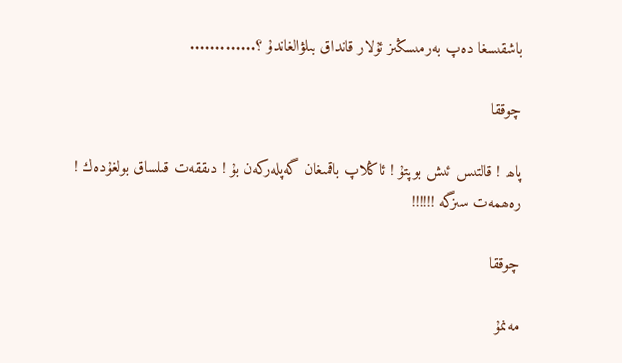باشقىسغا دەپ بەرمىسڭىز ئۇلار قانداق بىلۋالغاندۇ ؟.............

چوققا

پاھ ! قالتىس ئىش بوپتۇ ! ئاڭلاپ باقمىغان گەپلەركەن بۇ ! دىققەت قىلساق بولغۇدەك ! رەھمەت سىزگە !!!!!!

چوققا

مەنمۇ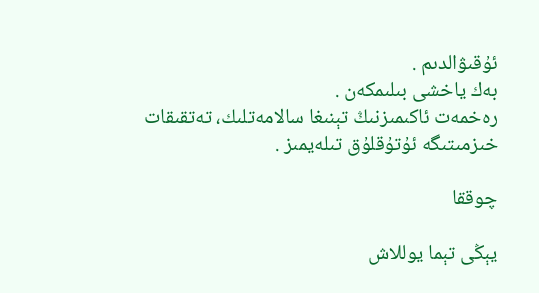ئۇقىۋالدىم .
بەك ياخشى بىلىمكەن .
رەخمەت ئاكىمىزنىڭ تېنىغا سالامەتلىك، تەتقىقات خىزمىتىگە ئۇتۇقلۇق تىلەيمىز .

چوققا

يېڭى تېما يوللاش